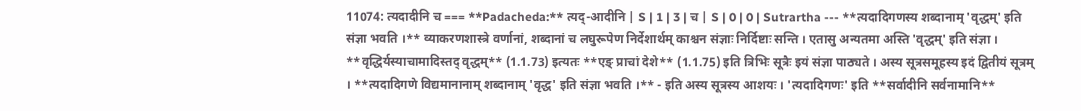11074: त्यदादीनि च === **Padacheda:** त्यद्-आदीनि | S | 1 | 3 | च | S | 0 | 0 | Sutrartha --- **त्यदादिगणस्य शब्दानाम् 'वृद्धम्' इति संज्ञा भवति ।** व्याकरणशास्त्रे वर्णानां, शब्दानां च लघुरूपेण निर्देशार्थम् काश्चन संज्ञाः निर्दिष्टाः सन्ति । एतासु अन्यतमा अस्ति 'वृद्धम्' इति संज्ञा । **वृद्धिर्यस्याचामादिस्तद् वृद्धम्** (1.1.73) इत्यतः **एङ् प्राचां देशे** (1.1.75) इति त्रिभिः सूत्रैः इयं संज्ञा पाठ्यते । अस्य सूत्रसमूहस्य इदं द्वितीयं सूत्रम् । **त्यदादिगणे विद्यमानानाम् शब्दानाम् 'वृद्ध' इति संज्ञा भवति ।** - इति अस्य सूत्रस्य आशयः । 'त्यदादिगणः' इति **सर्वादीनि सर्वनामानि**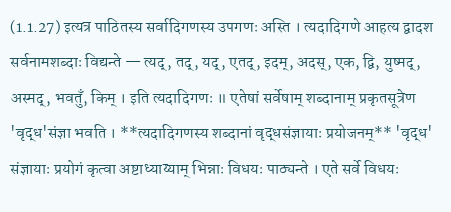(1.1.27) इत्यत्र पाठितस्य सर्वादिगणस्य उपगणः अस्ति । त्यदादिगणे आहत्य द्वादश सर्वनामशब्दाः विद्यन्ते — त्यद्, तद्, यद्, एतद्, इदम्, अदस्, एक, द्वि, युष्मद्, अस्मद्, भवतुँ, किम् । इति त्यदादिगणः ॥ एतेषां सर्वेषाम् शब्दानाम् प्रकृतसूत्रेण 'वृद्ध'संज्ञा भवति । **त्यदादिगणस्य शब्दानां वृद्धसंज्ञायाः प्रयोजनम्** 'वृद्ध' संज्ञायाः प्रयोगं कृत्वा अष्टाध्याय्याम् भिन्नाः विधयः पाठ्यन्ते । एते सर्वे विधयः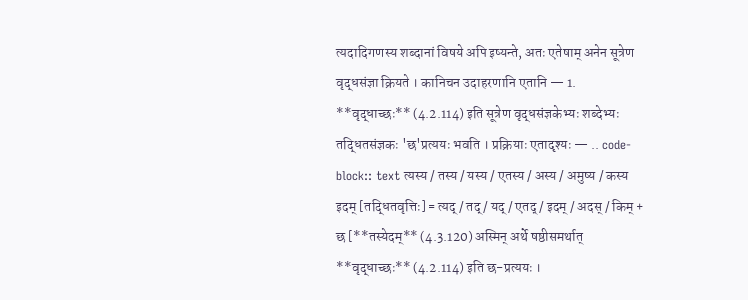त्यदादिगणस्य शब्दानां विषये अपि इष्यन्ते, अतः एतेषाम् अनेन सूत्रेण वृद्धसंज्ञा क्रियते । कानिचन उदाहरणानि एतानि — 1. **वृद्धाच्छः** (4.2.114) इति सूत्रेण वृद्धसंज्ञकेभ्यः शब्देभ्यः तद्धितसंज्ञकः 'छ'प्रत्ययः भवति । प्रक्रियाः एतादृश्यः — .. code-block:: text त्यस्य / तस्य / यस्य / एतस्य / अस्य / अमुष्य / कस्य इदम् [तद्धितवृत्तिः] = त्यद् / तद् / यद् / एतद् / इदम् / अदस् / किम् + छ [**तस्येदम्** (4.3.120) अस्मिन् अर्थे षष्ठीसमर्थात् **वृद्धाच्छः** (4.2.114) इति छ-प्रत्ययः ।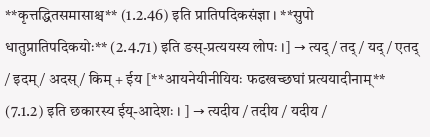**कृत्तद्धितसमासाश्च** (1.2.46) इति प्रातिपदिकसंज्ञा । **सुपो धातुप्रातिपदिकयोः** (2.4.71) इति ङस्-प्रत्ययस्य लोपः ।] → त्यद् / तद् / यद् / एतद् / इदम् / अदस् / किम् + ईय [**आयनेयीनीयियः फढखच्छघां प्रत्ययादीनाम्** (7.1.2) इति छकारस्य ईय्-आदेशः । ] → त्यदीय / तदीय / यदीय /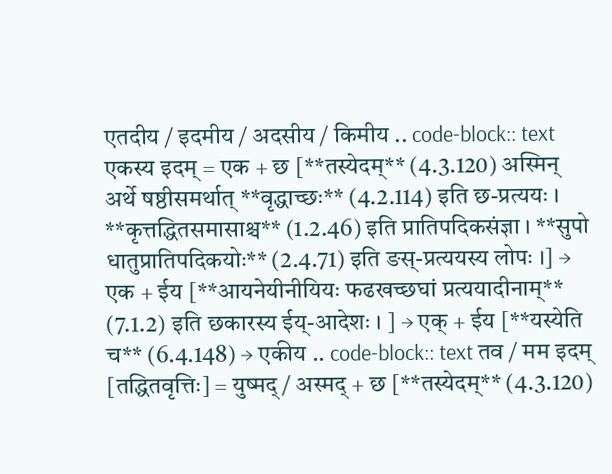एतदीय / इदमीय / अदसीय / किमीय .. code-block:: text एकस्य इदम् = एक + छ [**तस्येदम्** (4.3.120) अस्मिन् अर्थे षष्ठीसमर्थात् **वृद्धाच्छः** (4.2.114) इति छ-प्रत्ययः । **कृत्तद्धितसमासाश्च** (1.2.46) इति प्रातिपदिकसंज्ञा । **सुपो धातुप्रातिपदिकयोः** (2.4.71) इति ङस्-प्रत्ययस्य लोपः ।] → एक + ईय [**आयनेयीनीयियः फढखच्छघां प्रत्ययादीनाम्** (7.1.2) इति छकारस्य ईय्-आदेशः । ] → एक् + ईय [**यस्येति च** (6.4.148) → एकीय .. code-block:: text तव / मम इदम् [तद्धितवृत्तिः] = युष्मद् / अस्मद् + छ [**तस्येदम्** (4.3.120)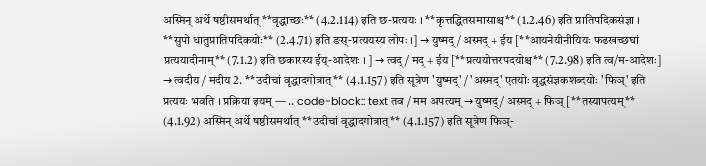अस्मिन् अर्थे षष्ठीसमर्थात् **वृद्धाच्छः** (4.2.114) इति छ-प्रत्ययः । **कृत्तद्धितसमासाश्च** (1.2.46) इति प्रातिपदिकसंज्ञा । **सुपो धातुप्रातिपदिकयोः** (2.4.71) इति ङस्-प्रत्ययस्य लोपः ।] → युष्मद् / अस्मद् + ईय [**आयनेयीनीयियः फढखच्छघां प्रत्ययादीनाम्** (7.1.2) इति छकारस्य ईय्-आदेशः । ] → त्वद् / मद् + ईय [**प्रत्ययोत्तरपदयोश्च** (7.2.98) इति त्व/म-आदेशः] → त्वदीय / मदीय 2. **उदीचां वृद्धादगोत्रात्** (4.1.157) इति सूत्रेण 'युष्मद्' / 'अस्मद्' एतयोः वृद्धसंज्ञकशब्दयोः 'फिञ्' इति प्रत्ययः भवति । प्रक्रिया इयम् — .. code-block:: text तव / मम अपत्यम् → युष्मद् / अस्मद् + फिञ् [**तस्यापत्यम्** (4.1.92) अस्मिन् अर्थे षष्ठीसमर्थात् **उदीचां वृद्धादगोत्रात्** (4.1.157) इति सूत्रेण फिञ्-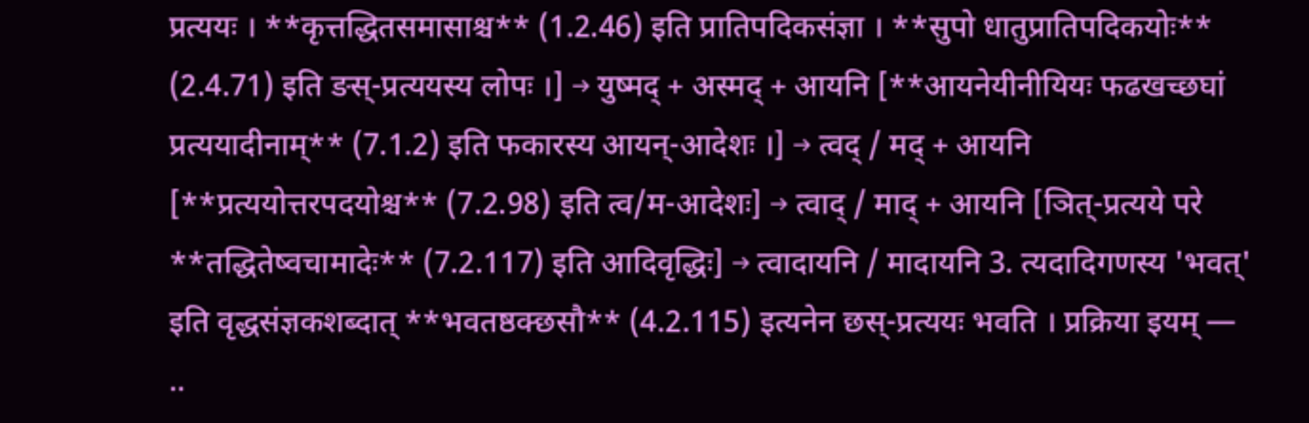प्रत्ययः । **कृत्तद्धितसमासाश्च** (1.2.46) इति प्रातिपदिकसंज्ञा । **सुपो धातुप्रातिपदिकयोः** (2.4.71) इति ङस्-प्रत्ययस्य लोपः ।] → युष्मद् + अस्मद् + आयनि [**आयनेयीनीयियः फढखच्छघां प्रत्ययादीनाम्** (7.1.2) इति फकारस्य आयन्-आदेशः ।] → त्वद् / मद् + आयनि [**प्रत्ययोत्तरपदयोश्च** (7.2.98) इति त्व/म-आदेशः] → त्वाद् / माद् + आयनि [ञित्-प्रत्यये परे **तद्धितेष्वचामादेः** (7.2.117) इति आदिवृद्धिः] → त्वादायनि / मादायनि 3. त्यदादिगणस्य 'भवत्' इति वृद्धसंज्ञकशब्दात् **भवतष्ठक्छसौ** (4.2.115) इत्यनेन छस्-प्रत्ययः भवति । प्रक्रिया इयम् — ..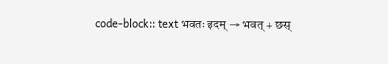code-block:: text भवतः इदम् → भवत् + छस्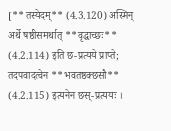[**तस्येदम्** (4.3.120) अस्मिन् अर्थे षष्ठीसमर्थात् **वृद्धाच्छः** (4.2.114) इति छ-प्रत्यये प्राप्ते; तदपवादत्वेन **भवतष्ठक्छसौ** (4.2.115) इत्यनेन छस्-प्रत्ययः ।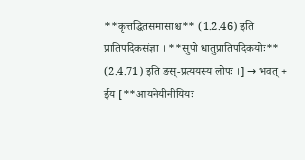**कृत्तद्धितसमासाश्च** (1.2.46) इति प्रातिपदिकसंज्ञा । **सुपो धातुप्रातिपदिकयोः** (2.4.71) इति ङस्-प्रत्ययस्य लोपः ।] → भवत् + ईय [**आयनेयीनीयियः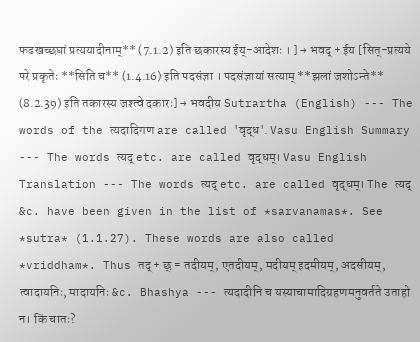फढखच्छघां प्रत्ययादीनाम्** (7.1.2) इति छकारस्य ईय्-आदेशः । ] → भवद् + ईय [सित्-प्रत्यये परे प्रकृतेः **सिति च** (1.4.16) इति पदसंज्ञा । पदसंज्ञायां सत्याम् **झलां जशोऽन्ते** (8.2.39) इति तकारस्य जश्त्वे दकारः] → भवदीय Sutrartha (English) --- The words of the त्यदादिगण are called 'वृद्ध'. Vasu English Summary --- The words त्यद् etc. are called वृद्धम्। Vasu English Translation --- The words त्यद् etc. are called वृद्धम्। The त्यद् &c. have been given in the list of *sarvanamas*. See *sutra* (1.1.27). These words are also called *vriddham*. Thus तद् + छ् = तदीयम्, एतदीयम्, मदीयम् इदमीयम्, अदसीयम्, त्वादायनिः, मादायनिः &c. Bhashya --- त्यदादीनि च यस्याचामादिग्रहणमनुवर्तते उताहो न। किं चातः?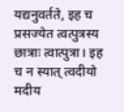यद्यनुवर्तते, इह च प्रसज्येत त्वत्पुत्रस्य छात्राः त्वात्पुत्रा। इह च न स्यात् त्वदीयो मदीय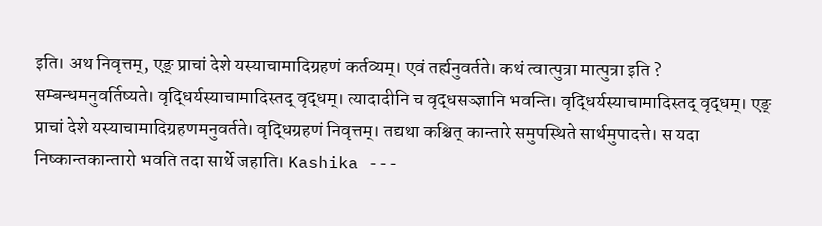इति। अथ निवृत्तम्, एङ् प्राचां देशे यस्याचामादिग्रहणं कर्तव्यम्। एवं तर्ह्यनुवर्तते। कथं त्वात्पुत्रा मात्पुत्रा इति ? सम्बन्धमनुवर्तिष्यते। वृद्धिर्यस्याचामादिस्तद् वृद्धम्। त्यादादीनि च वृद्धसञ्ज्ञानि भवन्ति। वृद्धिर्यस्याचामादिस्तद् वृद्धम्। एङ् प्राचां देशे यस्याचामादिग्रहणमनुवर्तते। वृद्धिग्रहणं निवृत्तम्। तद्यथा कश्चित् कान्तारे समुपस्थिते सार्थमुपादत्ते। स यदा निष्कान्तकान्तारो भवति तदा सार्थे जहाति। Kashika ---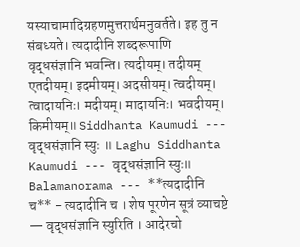यस्याचामादिग्रहणमुत्तरार्थमनुवर्तते। इह तु न संबध्यते। त्यदादीनि शब्दरूपाणि वृद्धसंज्ञानि भवन्ति। त्यदीयम्। तदीयम् एतदीयम्। इदमीयम्। अदसीयम्। त्वदीयम्। त्वादायनिः। मदीयम्। मादायनिः। भवदीयम्। किमीयम्॥ Siddhanta Kaumudi --- वृद्धसंज्ञानि स्युः ॥ Laghu Siddhanta Kaumudi --- वृद्धसंज्ञानि स्युः॥ Balamanorama --- **त्यदादीनि च** - त्यदादीनि च । शेष पूरणेन सूत्रं व्याचष्टे — वृद्धसंज्ञानि स्युरिति । आदेरचो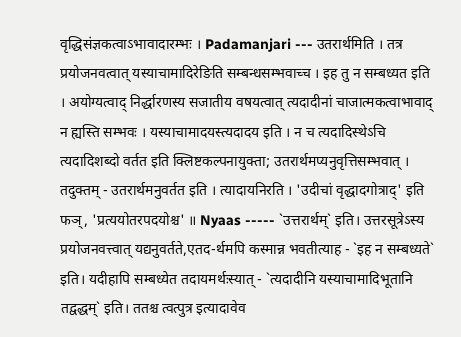वृद्धिसंज्ञकत्वाऽभावादारम्भः । Padamanjari --- उतरार्थमिति । तत्र प्रयोजनवत्वात् यस्याचामादिरेङिति सम्बन्धसम्भवाच्च । इह तु न सम्बध्यत इति । अयोग्यत्वाद् निर्द्धारणस्य सजातीय वषयत्वात् त्यदादीनां चाजात्मकत्वाभावाद् न ह्यस्ति सम्भवः । यस्याचामादयस्त्यदादय इति । न च त्यदादिस्थेऽचि त्यदादिशब्दो वर्तत इति क्लिष्टकल्पनायुक्ता; उतरार्थमप्यनुवृत्तिसम्भवात् । तदुक्तम् - उतरार्थमनुवर्तत इति । त्यादायनिरति । 'उदीचां वृद्धादगोत्राद्' इति फञ्, 'प्रत्ययोतरपदयोश्च' ॥ Nyaas ----- `उत्तरार्थम्` इति। उत्तरसूत्रेऽस्य प्रयोजनवत्त्वात् यद्यनुवर्तते,एतद-र्थमपि कस्मान्न भवतीत्याह - `इह न सम्बध्यते` इति। यदीहापि सम्बध्येत तदायमर्थःस्यात् - `त्यदादीनि यस्याचामादिभूतानि तद्वद्धम्` इति। ततश्च त्वत्पुत्र इत्यादावेव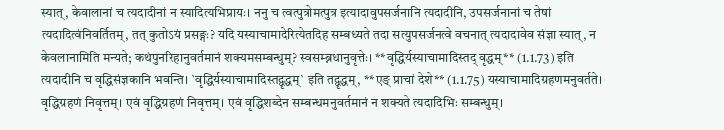स्यात्, केवालानां च त्यदादीनां न स्यादित्यभिप्रायः। ननु च त्वत्पुत्रोमत्पुत्र इत्यादावुपसर्जनानि त्यदादीनि, उपसर्जनानां च तेषां त्यदादित्वंनिवर्तितम्, तत् कुतोऽयं प्रसङ्गः? यदि यस्याचामादेरित्येतदिह सम्बध्यते तदा सत्युपसर्जनत्वे वचनात् त्यदादावेव संज्ञा स्यात्, न केवलानामिति मन्यते; कथंपुनरिहानुवर्तमानं शक्यमसम्बन्धुम्? स्वसम्ब्नधानुवृत्तेः। **वृद्धिर्यस्याचामादिस्तद् वृद्धम्** (1.1.73) इति त्यदादीनि च वृद्धिसंज्ञकानि भवन्ति। `वृद्धिर्यस्याचामादिस्तद्वृद्धम्` इति तद्वृद्धम्, **एङ् प्राचां देशे** (1.1.75) यस्याचामादिग्रहणमनुवर्तते। वृद्धिग्रहणं निवृत्तम्। एवं वृद्धिग्रहणं निवृत्तम्। एवं वृद्धिशब्देन सम्बन्धमनुवर्तमानं न शक्यते त्यदादिभिः सम्बन्धुम्।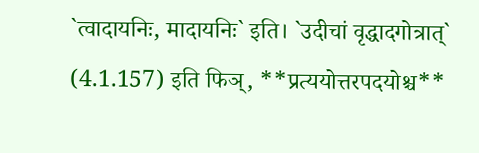`त्वादायनिः, मादायनिः` इति। `उदीचां वृद्धादगोत्रात्` (4.1.157) इति फिञ्, **प्रत्ययोत्तरपदयोश्च**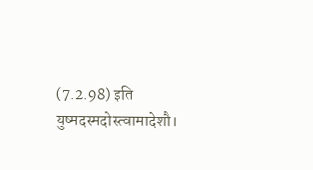(7.2.98) इति युष्मदस्मदोस्त्वामादेशौ।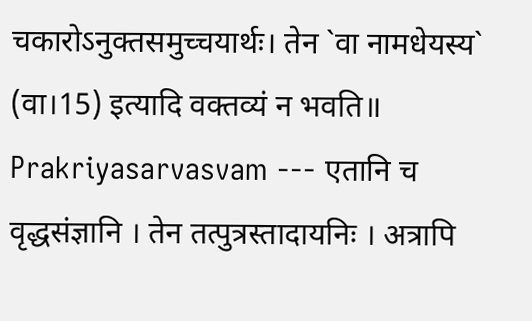चकारोऽनुक्तसमुच्चयार्थः। तेन `वा नामधेयस्य` (वा।15) इत्यादि वक्तव्यं न भवति॥ Prakriyasarvasvam --- एतानि च वृद्धसंज्ञानि । तेन तत्पुत्रस्तादायनिः । अत्रापि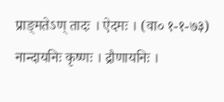प्राङ्‌मतेऽण् तादः । ऐदमः । (वा० १-१-७३) नान्दायनिः कृष्णः । द्रौणायनिः ।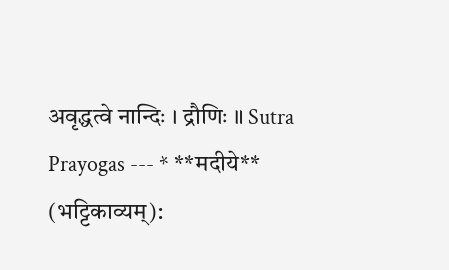अवृद्धत्वे नान्दिः । द्रौणिः ॥ Sutra Prayogas --- * **मदीये** (भट्टिकाव्यम्):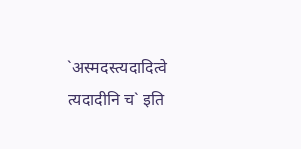`अस्मदस्त्यदादित्वे त्यदादीनि च` इति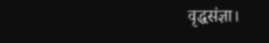वृद्धसंज्ञा।